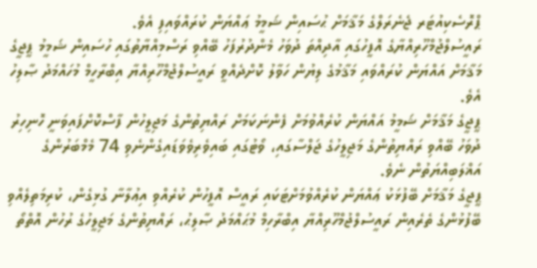ޕްރޮސެކިއުޓަރ ޖެނެރަލްގެ މަޤާމަށް ޙުސައިން ޝަމީމު ޢައްޔަން ކުރައްވައިފި އެވެ.
ރައީސުލްޖުމްހޫރިއްޔާގެ އޮފީހުގައި އާދިއްތަ ދުވަހު މެންދުރުފަހު ބޭއްވި ރަސްމިއްޔާތުގައި ހުސައިން ޝަމީމު ޕީޖީގެ މަޤާމަށް އައްޔަން ކުރައްވައި މަޤާމުގެ ލިޔުން ހަވާލު ކޮށްދެއްވީ ރައީސުލްޖުމްހޫރިއްޔާ އިބްރާހީމް މުހައްމަދު ޞާލިހު އެވެ.
ޕީޖީގެ މަޤާމަށް ޝަމީމު އައްޔަން ކުރެއްވުމަށް ފެންނަކަމަށް ރައްޔިތުންގެ މަޖިލީހުން ފާސްކޮށްފައިވަނީ ހޮނިހިރު ދުވަހު ބޭއްވި ރައްޔިތުންގެ މަޖިލީހުގެ ޖަލްސާގައި، ވޯޓުގައި ބައިވެރިވެވަޑައިގެންނެވި 74 މެމްބަރުންގެ އަޣްލަބިއްޔަތުން ނެވެ.
ޕީޖީގެ މަޤާމަށް ބޭފުޅަކު ޢައްޔަން ކުރެއްވުމަށްޓަކައި ރައީސް އޮފީހުން ކުރެއްވި އިޢުލާނާ ގުޅިގެން، ކުރިމަތިލެއްވި ބޭފުޅުންގެ ތެރެއިން ރައީސުލްޖުމްހޫރިއްޔާ އިބްރާހިމް މުޙައްމަދު ޞާލިޙު، ރައްޔިތުންގެ މަޖިލީހުގެ ރުހުން އޮތްތޯ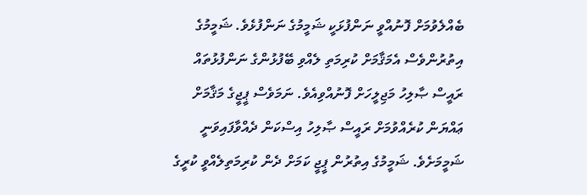ބެއްލެވުމަށް ފޮނުއްވީ ނަންފުޅަކީ ޝަމީމުގެ ނަންފުޅެވެ. ޝަމީމުގެ އިތުރުންވެސް އެމަޤާމަށް ކުރިމަތި ލެއްވި ބޭފުޅުންގެ ނަންފުޅުތައް ރައީސް ޞާލިހު މަޖިލީހަށް ފޮނުއްވިއެވެ. ނަމަވެސް ޕީޖީގެ މަޤާމަށް ޢައްޔަން ކުރެއްވުމަށް ރައީސް ޞާލިހު އިސްކަން ދެއްވާފައިވަނީ ޝަމީމަށެވެ. ޝަމީމުގެ އިތުރުން ޕީޖީ ކަމަށް ދެން ކުރިމަތިލެއްވީ ކުރީގެ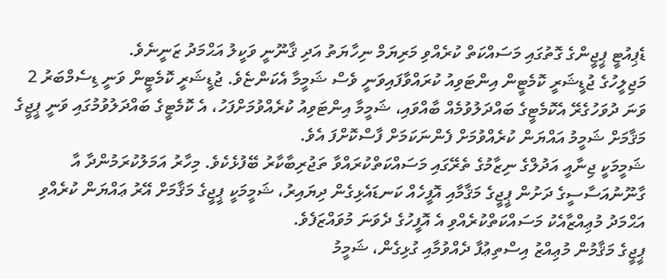ޑެޕިއުޓީ ޕީޖީންގެ ގޮތުގައި މަސައްކަތް ކުރެއްވި މަރިޔަމް ނިހާޔަތު އަދި ޤާނޫނީ ވަކީލު އަޙްމަދު ޒަނީނެވެ.
މަޖިލީހުގެ ޖުޑީޝަރީ ކޮމެޓީން އިންޓަވިއު ކުރައްވާފައިވަނީ ވެސް ޝަމީމާ އެކަންޏެވެ. ޖުޑީޝަރީ ކޮމެޓީން ވަނީ ޑިސެމްބަރު 2 ވަނަ ދުވަހުގެރޭ އެކޮމެޓީގެ ބައްދަލުވުމެއް ބާއްވައި، ޝަމީމާ އިންޓަވިއު ކުރެއްވުމަށްފަހު، އެ ކޮމެޓީގެ ބައްދަލުވުމުގައި ވަނީ ޕީޖީގެ މަޤާމަށް ޝަމީމު އައްޔަން ކުރެއްވުމަށް ފެންނަކަމަށް ފާސްކޮށްފަ އެވެ.
ޝަމީމަކީ ޖިނާއީ އަދުލްގެ ނިޒާމުގެ ތެރޭގައި މަސައްކަތްކުރައްވާ ތަޖުރިބާކާރު ބޭފުޅެކެވެ. މިހާރު އަމަލުކުރަމުންދާ އާ ގާނޫނުއަސާސީގެ ދަށުން ޕީޖީގެ މަޤާމާއި އޮފީހެއް ކަނޑައެޅިގެން ދިޔައިރު، ޝަމީމަކީ ޕީޖީގެ މަޤާމަށް އޭރު ޢައްޔަން ކުރެއްވި އަޙްމަދު މުޢިއްޒާއެކު މަސައްކަތްކުރެއްވި އެ އޮފީހުގެ ދެވަނަ މުވައްޒަފެވެ.
ޕީޖީގެ މަޤާމުން މުޢިއްޒު އިސްތިޢުފާ ދެއްވުމާއި ގުޅިގެން، ޝަމީމު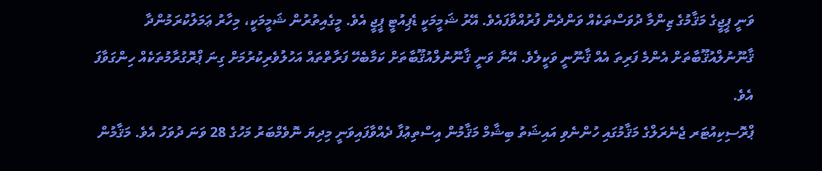ވަނީ ޕީޖީގެ މަޤާމުގެ ޒިންމާ ދުވަސްތަކެއް ވަންދެން ފުރުއްވާފައެވެ. އޭރު ޝަމީމަކީ ޑެޕިއުޓީ ޕީޖީ އެވެ. މީގެއިތުރުން ޝަމީމަކީ، މިހާރު ޢަމަލުކުރަމުންދާ ޤާނޫނުލްއުޤޫބާތަށް އެންމެ ފަރިތަ އެއް ޤާނޫނީ ވަކީލެވެ. އޭނާ ވަނީ ޤާނޫނުލްއުޤޫބާތަށް ކަމާބެހޭ ފަރާތްތައް އަހުލުވެރިކުރުމަށް ގިނަ ޕްރޮގުރާމުތަކެއް ހިންގަވާފަ އެވެ.
ޕްރޮސިކިއުޓަރ ޖެނެރަލްގެ މަޤާމުގައި ހުންނެވި އައިޝަތު ބިޝާމް މަޤާމުން އިސްތިޢުފާ ދެއްވާފައިވަނީ މިދިޔަ ނޮވެމްބަރު މަހުގެ 28 ވަނަ ދުވަހު އެވެ. މަޤާމުން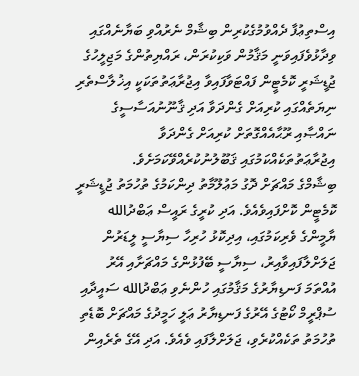އިސްތިޢުފާ ދެއްވުމުގެކުރިން ބިޝާމް ނެރުއްވި ބަޔާނެއްގައި ވިދާޅުވެފައިވަނީ މަޤާމުން ވަކިކުރަން، ރައްޔިތުންގެ މަޖިލީހުގެ ޖުޑީޝަރީ ކޮމެޓީން ފައްޓަވާފައިވާ އިޖުރާޢަތުތަކަކީ އިޚުލާސްތެރި ނިޔަތެއްގައި ކުރިއަށް ގެންދަވާ އަދި ޤާނޫނުއަސާސީގެ ނައްޞާއި ރޫޙާއެއްގޮތަށް ކުރިއަށް ގެންދަވާ އިޖުރާޢަތުތަކެއްކަމުގައި ޤަބޫލުނުކުރެއްވޭކަމަށެވެ.
ބިޝާމްގެ މައްޗަށް ދޮގު މަޢުލޫމާތު ދިންކަމުގެ ތުހުމަތު ޖުޑީޝަރީ ކޮމެޓީން ކޮށްފައިވެއެވެ. އަދި ކުރީގެ ރައީސް ޢަބްދުالله ޔާމީންގެ ވެރިކަމުގައި، އިދިކޮޅު ހުރިހާ ސިޔާސީ ލީޑަރުން ޖަލަށްލާފައިވާއިރު، ސިޔާސީ ބޭފުޅުންގެ މައްޗަށާއި އޭރު އުއްތަމަ ފަނޑިޔާރުގެ މަޤާމުގައި ހުންނެވި ޢަބްދުالله ސައީދާއި ސުޕްރީމް ކޯޓުގެ އޭރުގެ ފަނޑިޔާރު ޢަލީ ހަމީދުގެ މައްޗަށް ބޮޑެތި ތުހުމަތު ތަކެއްކުރެވި، ޖަލަށްލާފައި ވެއެވެ. އަދި އޭގެ ތެރެއިން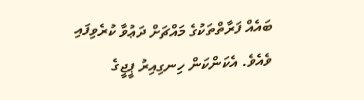ބައެއް ފަރާތްތަކުގެ މައްޗަށް ދަޢުވާ ކުރެވިފައި ވެއެވެ. އެކަންކަން ހިނގިއިރު ޕީޖީގެ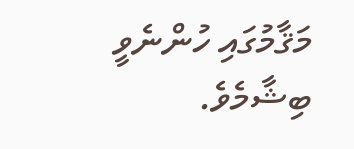މަޤާމުގައި ހުންނެވީ ބިޝާމެވެ.